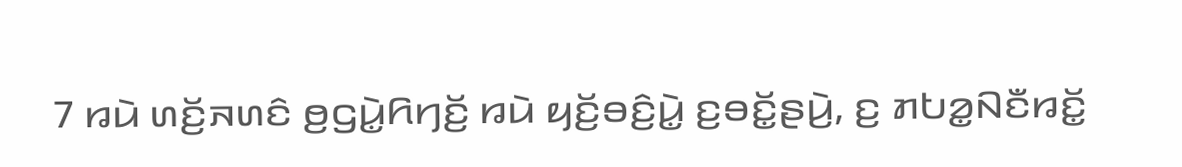7 ꤙꤣꤧ ꤛꤢꤩ꤬ꤏꤛꤢꤨ ꤥ꤬ꤞꤣꤧ꤭ꤖꤚꤢꤩ꤬ ꤙꤣꤧ ꤟꤢꤩ꤬ꤋꤢꤨ꤬ꤣꤧ꤭ ꤢ꤬ꤋꤢꤩ꤭ꤔꤣꤧ꤬, ꤢ꤬ ꤊꤝꤤ꤭ꤡꤢꤪꤙꤢꤩ꤭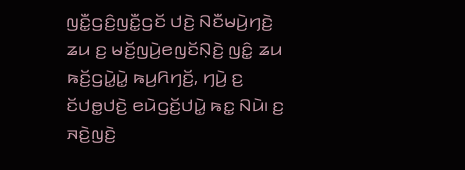ꤜꤢꤪ꤭ꤞꤢꤨ꤬ꤜꤢꤪ꤭ꤞꤢꤩ ꤓꤢꤧ꤬ ꤡꤢꤪꤗꤣꤧ꤬ꤚꤢꤧ꤬ ꤘꤣ ꤢ꤬ ꤗꤢꤩ꤬ꤜꤣꤧ꤬ꤕꤜꤢꤩꤡ꤫ꤢꤧ꤬ ꤜꤢꤨ꤭ ꤘꤣ ꤒꤢꤩ꤬ꤞꤣꤧ꤭ꤣꤧ꤭ ꤒꤣ꤬ꤖꤚꤢꤩ꤬, ꤚꤣꤧ꤬ ꤢ꤬ ꤢꤩꤓꤥ꤭ꤓꤢꤧ꤬ ꤕꤣꤧꤞꤢꤩ꤬ꤓꤣꤧ꤭ ꤒꤢ꤭ ꤡꤣꤧ꤯ ꤢ꤬ ꤏꤢꤧ꤬ꤜꤢꤧ꤬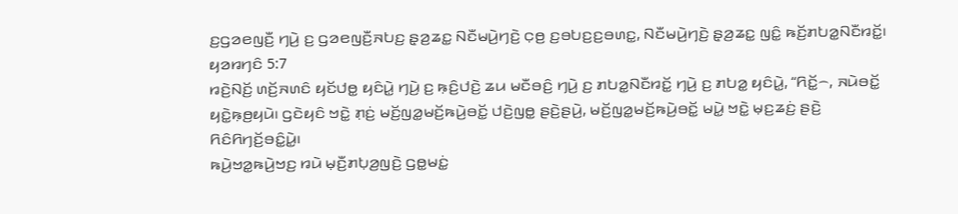ꤢ꤬ꤞꤤꤕꤜꤢꤪ꤬ ꤚꤣꤧ꤬ ꤢ꤬ ꤞꤤꤕꤜꤢꤪ꤬ꤏꤝꤢ꤬ ꤔ꤫ꤤ꤬ꤘꤢ꤭ ꤡꤢꤪꤗꤣꤧ꤬ꤚꤢꤧ꤬ ꤍ꤫ꤥ꤬ ꤢ꤬ꤋꤝꤢ꤬ꤢ꤬ꤋꤛꤢ꤭, ꤡꤢꤪꤗꤣꤧ꤬ꤚꤢꤧ꤬ ꤔ꤫ꤤ꤬ꤘꤢ꤭ ꤜꤢꤨ꤭ ꤒꤢꤩ꤬ꤊꤝꤤ꤭ꤡꤢꤪꤙꤢꤩ꤭꤯
ꤟꤤꤙꤚꤢꤨ 5:7
ꤙꤢꤧ꤬ꤡꤢꤩ꤬ ꤛꤢꤩ꤬ꤏꤛꤢꤨ ꤟꤢꤩꤓꤥ꤭ ꤟꤢꤨꤣꤧ꤭ ꤚꤣꤧ꤬ ꤢ꤬ ꤒ꤫ꤢꤨ꤬ꤓꤢꤧ꤬ ꤘꤣ ꤗꤢꤪꤋꤢꤨ꤬ ꤚꤣꤧ꤬ ꤢ꤬ ꤊꤝꤤ꤭ꤡꤢꤪꤙꤢꤩ꤭ ꤚꤣꤧ꤬ ꤢ꤬ ꤊꤝꤤ꤭ ꤟꤢꤨꤣꤧ꤭, “ꤖꤢꤩ꤭꤮, ꤏꤣꤧꤋꤢꤩ꤭ ꤟꤢꤧ꤭ꤒ꤫ꤥ꤬ꤟꤣꤧ꤯ ꤞꤢꤧꤟꤢꤨ ꤠꤢꤧ꤭ ꤊ꤫ꤢꤦ꤬ ꤗꤢꤩ꤬ꤜꤤ꤭ꤗꤢꤩ꤬ꤒꤣꤧ꤬ꤋꤢꤩ꤭ ꤓꤢꤧ꤬ꤜꤥ꤭ ꤔꤢꤧ꤬ꤔꤣꤧ꤬, ꤗꤢꤩ꤬ꤜꤤ꤭ꤗꤢꤩ꤬ꤒꤣꤧ꤬ꤋꤢꤩ꤭ ꤗꤣꤧ꤭ ꤠꤢꤧ꤭ ꤗ꤫ꤢ꤬ꤘꤢꤦ꤬ ꤔꤢꤧ꤬ ꤖꤢꤨꤖꤚꤢꤩ꤬ꤋꤢꤨ꤭ꤣꤧ꤭꤯
ꤒꤣꤧ꤬ꤠꤤ꤭ꤒꤣꤧ꤬ꤠꤢ꤬ ꤙꤣꤧ ꤗ꤫ꤢꤪ꤬ꤊꤝ꤫ꤤ꤬ꤜꤢꤧ꤬ ꤞꤥ꤭ꤗꤢꤦ꤭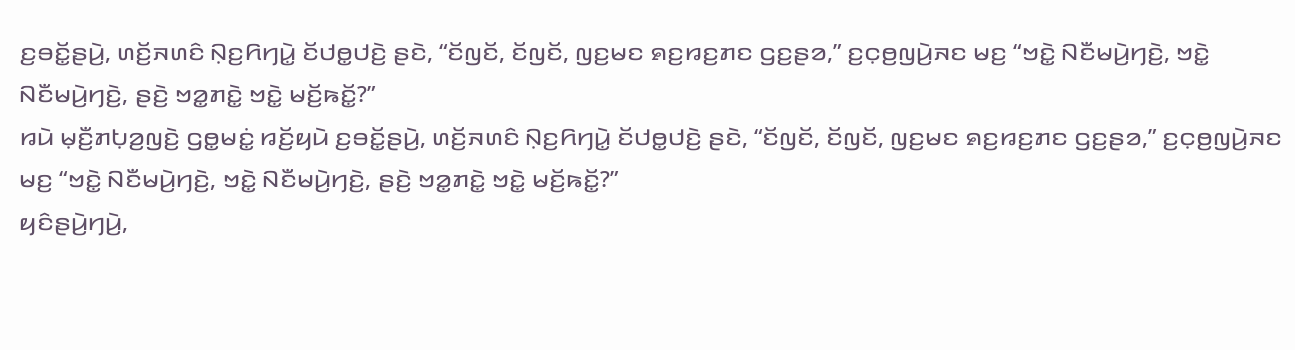ꤢ꤬ꤋꤢꤩ꤭ꤔꤣꤧ꤬, ꤛꤢꤩ꤬ꤏꤛꤢꤨ ꤡ꤫ꤢ꤬ꤖꤚꤣꤧ꤭ ꤢꤩꤓꤥ꤭ꤓꤢꤧ꤬ ꤔꤢꤧ, “ꤢꤩꤜꤢꤩ, ꤢꤩꤜꤢꤩ, ꤜꤢ꤬ꤗꤢ ꤎꤢ꤬ꤙꤢ꤬ꤊꤢ ꤞꤢ꤬ꤔꤤ,” ꤢ꤬ꤍ꤫ꤥ꤬ꤜꤣꤧ꤬ꤏꤢ ꤗꤢ꤬ “ꤠꤢꤧ꤭ ꤡꤢꤪꤗꤣꤧ꤬ꤚꤢꤧ꤬, ꤠꤢꤧ꤭ ꤡꤢꤪꤗꤣꤧ꤬ꤚꤢꤧ꤬, ꤔꤢꤧ꤬ ꤠꤤ꤭ꤊꤢꤧ꤭ ꤠꤢꤧ꤭ ꤗꤢꤩ꤬ꤒꤢꤩ꤭?”
ꤙꤣꤧ ꤗ꤫ꤢꤪ꤬ꤊꤝ꤫ꤤ꤬ꤜꤢꤧ꤬ ꤞꤥ꤭ꤗꤢꤦ꤭ ꤙꤢꤩ꤬ꤟꤣꤧ ꤢ꤬ꤋꤢꤩ꤭ꤔꤣꤧ꤬, ꤛꤢꤩ꤬ꤏꤛꤢꤨ ꤡ꤫ꤢ꤬ꤖꤚꤣꤧ꤭ ꤢꤩꤓꤥ꤭ꤓꤢꤧ꤬ ꤔꤢꤧ, “ꤢꤩꤜꤢꤩ, ꤢꤩꤜꤢꤩ, ꤜꤢ꤬ꤗꤢ ꤎꤢ꤬ꤙꤢ꤬ꤊꤢ ꤞꤢ꤬ꤔꤤ,” ꤢ꤬ꤍ꤫ꤥ꤬ꤜꤣꤧ꤬ꤏꤢ ꤗꤢ꤬ “ꤠꤢꤧ꤭ ꤡꤢꤪꤗꤣꤧ꤬ꤚꤢꤧ꤬, ꤠꤢꤧ꤭ ꤡꤢꤪꤗꤣꤧ꤬ꤚꤢꤧ꤬, ꤔꤢꤧ꤬ ꤠꤤ꤭ꤊꤢꤧ꤭ ꤠꤢꤧ꤭ ꤗꤢꤩ꤬ꤒꤢꤩ꤭?”
ꤟꤢꤨꤔꤣꤧ꤬ꤚꤣꤧ꤬,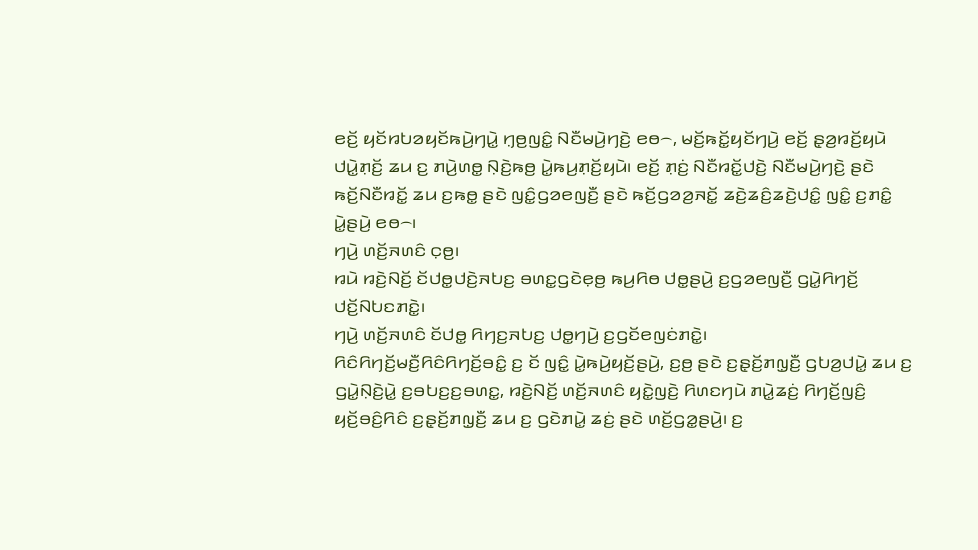ꤕꤢꤩ꤬ ꤟꤢꤩꤙꤝꤤꤟꤢꤩꤒꤣꤧ꤬ꤚꤣꤧ꤭ ꤚ꤫ꤥ꤬ꤜꤢꤨ꤭ ꤡꤢꤪꤗꤣꤧ꤬ꤚꤢꤧ꤬ ꤕꤥ꤮, ꤗꤢꤩ꤬ꤒꤢꤩ꤭ꤟꤢꤩꤚꤣꤧ꤬ ꤕꤢꤩ꤬ ꤔ꤫ꤤ꤬ꤙꤢꤩ꤬ꤟꤣꤧ ꤓꤣꤧ꤭ꤊ꤫ꤢꤩ꤬ ꤘꤣ ꤢ꤬ ꤊꤣꤧ꤬ꤛꤥ꤭ ꤡ꤫ꤢꤧ꤬ꤒꤥ꤬ ꤣꤧ꤭ꤒꤣ꤬ꤊ꤫ꤢꤩ꤬ꤟꤣꤧ꤯ ꤕꤢꤩ꤬ ꤊ꤫ꤢꤦ꤬ ꤡꤢꤪꤙꤢꤩ꤭ꤓꤢꤧ꤬ ꤡꤢꤪꤗꤣꤧ꤬ꤚꤢꤧ꤬ ꤔꤢꤧ ꤒꤢꤩ꤬ꤡꤢꤪꤙꤢꤩ꤭ ꤘꤣ ꤢ꤬ꤒꤥ꤭ ꤔꤢꤧ ꤜꤢꤨ꤭ꤞꤤꤕꤜꤢꤪ꤬ ꤔꤢꤧ ꤒꤢꤩ꤬ꤞꤤꤤ꤬ꤏꤢꤩ꤭ ꤘꤢꤧ꤬ꤘꤢꤨ꤬ꤘꤢꤧ꤬ꤓꤢꤨ꤭ ꤜꤢꤨ꤭ ꤢ꤬ꤊꤢꤨ꤭ ꤣꤧ꤭ꤔꤣꤧ꤬ ꤕꤥ꤮꤯
ꤚꤣꤧ꤬ ꤛꤢꤩ꤬ꤏꤛꤢꤨ ꤍ꤫ꤥ꤬꤯
ꤙꤣꤧ ꤙꤢꤧ꤬ꤡꤢꤩ꤬ ꤢꤩꤓꤥ꤭ꤓꤢꤧ꤬ꤏꤝꤢ꤬ ꤋꤛꤢ꤭ꤞꤢꤧꤕ꤫ꤥ꤬ ꤒꤣ꤬ꤖꤥ ꤓꤥ꤭ꤔꤣꤧ꤬ ꤢ꤬ꤞꤤꤕꤜꤢꤪ꤬ ꤞꤣꤧ꤭ꤖꤚꤢꤩ꤬ ꤓꤢꤩ꤬ꤡꤝꤢꤊꤢꤧ꤭꤯
ꤚꤣꤧ꤬ ꤛꤢꤩ꤬ꤏꤛꤢꤨ ꤢꤩꤓꤥ꤭ ꤖꤚꤢ꤬ꤏꤝꤢ꤬ ꤓꤥ꤭ꤚꤣꤧ꤬ ꤢ꤬ꤞꤢꤩꤕꤜꤢꤦꤊꤢꤧ꤭꤯
ꤖꤢꤨꤖꤚꤢꤩ꤬ꤗꤢꤪ꤬ꤖꤢꤨꤖꤚꤢꤩ꤬ꤋꤢꤨ꤭ ꤢ꤬ ꤢꤩ ꤜꤢꤨ꤭ ꤣꤧ꤭ꤒꤣꤧ꤬ꤟꤢꤩ꤬ꤔꤣꤧ꤬, ꤢ꤬ꤥ꤬ ꤔꤢꤧ ꤢ꤬ꤔ꤫ꤢꤩ꤬ꤊꤜ꤫ꤢꤪ꤬ ꤞꤝꤤ꤬ꤓꤣꤧ꤭ ꤘꤣ ꤢ꤬ ꤞꤣꤧ꤭ꤡ꤫ꤢꤧ꤬ꤣꤧ꤭ ꤢ꤬ꤋꤝꤢ꤬ꤢ꤬ꤋꤛꤢ꤭, ꤙꤢꤧ꤬ꤡꤢꤩ꤬ ꤛꤢꤩ꤬ꤏꤛꤢꤨ ꤟꤢꤧ꤭ꤜꤢꤧ꤬ ꤖꤛꤢꤚꤣꤧ ꤊꤣꤧ꤭ꤘꤢꤦ꤬ ꤖꤚꤢꤩ꤬ꤜꤢꤨ꤬ ꤟꤢꤩ꤬ꤋꤢꤨ꤬ꤖꤢꤨ ꤢ꤬ꤔ꤫ꤢꤩ꤬ꤊꤜ꤫ꤢꤪ꤬ ꤘꤣ ꤢ꤬ ꤞꤢꤧꤊꤣꤧ꤭ ꤘꤢꤦ꤬ ꤔꤢꤧ ꤛꤢꤩ꤬ꤞꤤ꤭ꤔꤣꤧ꤬꤯ ꤢ꤬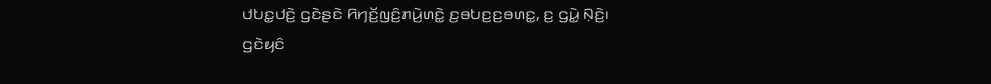ꤓꤝꤢ꤭ꤓꤢꤧ꤬ ꤞꤢꤧꤔꤢꤧ ꤖꤚꤢꤩ꤬ꤜꤢꤨ꤬ꤊꤣꤧ꤬ꤛꤢꤧ꤭ ꤢ꤬ꤋꤝꤢ꤬ꤢ꤬ꤋꤛꤢ꤭, ꤢ꤬ ꤞꤣꤧ꤭ ꤡ꤫ꤢꤧ꤬꤯ ꤞꤢꤧꤟꤢꤨ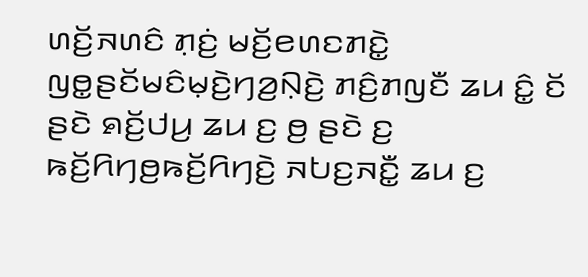ꤛꤢꤩ꤬ꤏꤛꤢꤨ ꤊ꤫ꤢꤦ꤬ ꤗꤢꤩ꤬ꤕꤛꤢꤊꤢꤧ꤭ ꤜꤥ꤭ꤔꤢꤩꤗꤢꤨꤗ꤫ꤢꤧ꤬ꤚꤤ꤬ꤡ꤫ꤢꤧ꤬ ꤊꤢꤨ꤬ꤊꤜꤢꤪ ꤘꤣ ꤢꤨ꤭ ꤢꤩ ꤔꤢꤧ ꤎꤢꤩ꤬ꤓꤣ꤬ ꤘꤣ ꤢ꤬ ꤥ꤬ ꤔꤢꤧ ꤢ꤬ ꤒꤢꤩ꤬ꤖꤚꤥ꤬ꤒꤢꤩ꤬ꤖꤚꤢꤧ꤬ ꤏꤝꤢ꤬ꤏꤢꤪ꤭ ꤘꤣ ꤢ꤬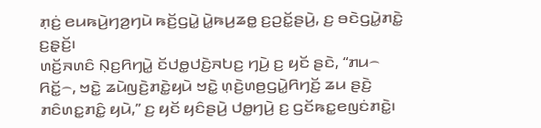ꤊ꤫ꤢꤦ꤬ ꤕꤣꤒꤣꤧ꤬ꤚꤤ꤬ꤚꤣꤧ ꤒꤢꤩ꤬ꤞꤣꤧ꤭ ꤣꤧ꤭ꤒꤣ꤬ꤘꤥ꤭ ꤢ꤬ꤑꤢꤩ꤭ꤔꤣꤧ꤬, ꤢ꤬ ꤋꤢꤧꤞꤣꤧ꤭ꤊꤢꤧ꤭ ꤢ꤬ꤔ꤫ꤢꤩ꤬꤯
ꤛꤢꤩ꤬ꤏꤛꤢꤨ ꤡ꤫ꤢ꤬ꤖꤚꤣꤧ꤭ ꤢꤩꤓꤥ꤭ꤓꤢꤧ꤬ꤏꤝꤢ꤬ ꤚꤣꤧ꤬ ꤢ꤬ ꤟꤢꤩ ꤔꤢꤧ, “ꤊꤣ꤮ ꤖꤢꤩ꤭꤮, ꤠꤢꤧ꤭ ꤘꤣꤧꤜꤢꤧ꤬ꤊꤢꤧ꤭ꤟꤣꤧ ꤠꤢꤧ꤭ ꤛ꤫ꤢꤧ꤬ꤛꤥ꤬ꤞꤣꤧ꤭ꤖꤚꤢꤩ꤬ ꤘꤣ ꤔꤢꤧ꤬ ꤊꤢꤨꤛꤢ꤭ꤊꤢꤨ꤭ ꤟꤣꤧ,” ꤢ꤬ ꤟꤢꤩ ꤟꤢꤨꤔꤣꤧ꤬ ꤓꤥ꤭ꤚꤣꤧ꤬ ꤢ꤬ ꤞꤢꤩꤒꤢ꤭ꤕꤜꤢꤦꤊꤢꤧ꤭꤯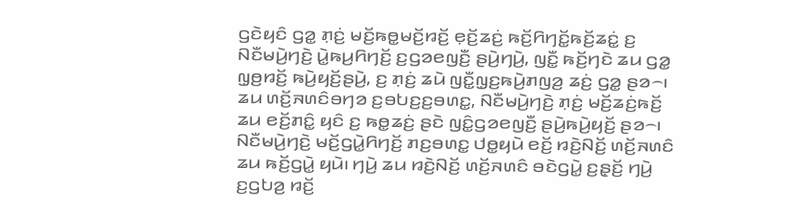ꤞꤢꤧꤟꤢꤨ ꤞꤤ꤭ ꤊ꤫ꤢꤦ꤬ ꤗꤢꤩ꤬ꤒꤥ꤭ꤗꤢꤩ꤬ꤙꤢꤩ꤬ ꤕ꤫ꤢꤩ꤬ꤘꤢꤦ꤬ ꤒꤢꤩ꤬ꤖꤚꤢꤩ꤭ꤒꤢꤩ꤬ꤘꤢꤦ꤭ ꤢ꤬ ꤡꤢꤪꤗꤣꤧ꤬ꤚꤢꤧ꤬ ꤣꤧ꤭ꤒꤣ꤬ꤖꤚꤢꤩ꤬ ꤢ꤬ꤞꤤꤕꤜꤢꤪ꤬ ꤔꤣꤧ꤬ꤚꤣꤧ꤬, ꤜꤢꤪ꤭ ꤒꤢꤩ꤬ꤚꤢꤧ ꤘꤣ ꤞꤤ꤭ ꤜ꤫ꤥ꤬ꤙꤢꤩ꤬ ꤒꤣꤧ꤬ꤟꤢꤩ꤬ꤔꤣꤧ꤬, ꤢ꤬ ꤊ꤫ꤢꤦ꤬ ꤘꤣꤧ ꤜꤢꤪ꤭ꤜ꤫ꤢ꤬ꤒꤣꤧ꤬ꤊꤜꤤ꤬ ꤘꤢꤦ꤬ ꤞꤤ꤭ ꤔꤤ꤮꤯ ꤘꤣ ꤛꤢꤩ꤬ꤏꤛꤢꤨꤋꤚꤤ ꤢ꤬ꤋꤝꤢ꤬ꤢ꤬ꤋꤛꤢ꤭, ꤡꤢꤪꤗꤣꤧ꤬ꤚꤢꤧ꤬ ꤊ꤫ꤢꤦ꤬ ꤗꤢꤩ꤬ꤘꤢꤦ꤬ꤒꤢꤩ꤬ ꤘꤣ ꤕꤢꤩ꤬ꤊꤢꤨ꤭ ꤟꤢꤨ ꤢ꤬ ꤒꤥ꤭ꤘꤢꤦ꤬ ꤔꤢꤧ ꤜꤢꤨ꤭ꤞꤤꤕꤜꤢꤪ꤬ ꤔꤣꤧ꤬ꤒꤣꤧ꤬ꤟꤢꤩ꤬ ꤔꤤ꤮꤯ ꤡꤢꤪꤗꤣꤧ꤬ꤚꤢꤧ꤬ ꤗꤢꤩ꤬ꤞꤣꤧ꤭ꤖꤚꤢꤩ꤬ ꤊꤢ꤬ꤋꤛꤢ꤭ ꤓꤥ꤭ꤟꤣꤧ ꤕꤢꤩ꤬ ꤙꤢꤧ꤬ꤡꤢꤩ꤬ ꤛꤢꤩ꤬ꤏꤛꤢꤨ ꤘꤣ ꤒꤢꤩ꤬ꤞꤣꤧ꤭ ꤟꤣꤧ꤯ ꤚꤣꤧ꤬ ꤘꤣ ꤙꤢꤧ꤬ꤡꤢꤩ꤬ ꤛꤢꤩ꤬ꤏꤛꤢꤨ ꤋꤢꤧꤞꤣꤧ꤭ ꤢ꤬ꤔ꤫ꤢꤩ꤬ ꤚꤣꤧ꤬ ꤢ꤬ꤞꤝꤤ꤬ ꤙꤢꤩ꤬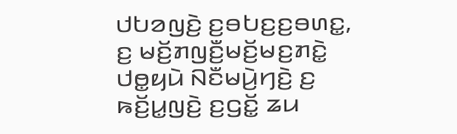ꤓꤝꤤꤜꤢꤧ꤬ ꤢ꤬ꤋꤝꤢ꤬ꤢ꤬ꤋꤛꤢ꤭, ꤢ꤬ ꤗꤢꤩ꤬ꤊꤜꤢꤪ꤬ꤗꤢꤩ꤬ꤗꤢ꤬ꤊꤢꤧ꤭ ꤓꤥ꤭ꤟꤣꤧ ꤡꤢꤪꤗꤣꤧ꤬ꤚꤢꤧ꤬ ꤢ꤬ ꤒꤢꤩ꤬ꤣ꤭ꤜꤢꤧ꤬ ꤢ꤬ꤞꤢꤩ꤭ ꤘꤣ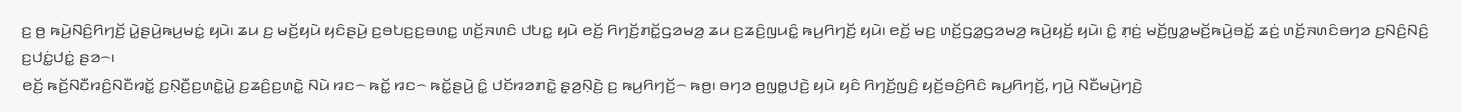ꤢ꤬ ꤥ꤬ ꤒꤣꤧ꤬ꤡꤢꤨ꤬ꤖꤚꤢꤩ꤬ ꤣꤧ꤭ꤔꤣꤧ꤬ꤒꤣ꤬ꤗꤢꤦ꤭ ꤟꤣꤧ꤯ ꤘꤣ ꤢ꤬ ꤗꤢꤩ꤬ꤟꤣꤧ ꤟꤢꤨꤔꤣꤧ꤬ ꤢ꤬ꤋꤝꤢ꤬ꤢ꤬ꤋꤛꤢ꤭ ꤛꤢꤩ꤬ꤏꤛꤢꤨ ꤓꤝꤢ꤭ ꤟꤣꤧ ꤕꤢꤩ꤬ ꤖꤚꤢꤩ꤬ꤊꤢꤩ꤭ꤞꤤꤗꤤ꤬ ꤘꤣ ꤢ꤬ꤘꤢꤨ꤬ꤜꤣꤢꤨ꤭ ꤒꤣ꤬ꤖꤚꤢꤩ꤬ ꤟꤣꤧ꤯ ꤕꤢꤩ꤬ ꤗꤢ꤬ ꤛꤢꤩ꤬ꤞꤤ꤭ꤞꤤꤗꤤ꤬ ꤒꤣꤧ꤬ꤟꤢꤩ꤬ ꤟꤣꤧ꤯ ꤢꤨ꤭ ꤊ꤫ꤢꤦ꤬ ꤗꤢꤩ꤬ꤜꤤ꤭ꤗꤢꤩ꤬ꤒꤣꤧ꤬ꤋꤢꤩ꤭ ꤘꤢꤦ꤬ ꤛꤢꤩ꤬ꤏꤛꤢꤨꤋꤚꤤ ꤢ꤬ꤡꤢꤨ꤬ꤡꤢꤨ꤬ ꤢ꤬ꤓꤢꤦ꤭ꤓꤢꤦ꤭ ꤔꤤ꤮꤯
ꤕꤢꤩ꤬ ꤒꤢꤩ꤬ꤡꤢꤪꤙꤢꤨ꤬ꤡꤢꤪꤙꤢꤩ꤭ ꤢ꤬ꤡ꤫ꤢꤪ꤬ꤢ꤬ꤛꤢꤧ꤭ꤣꤧ꤭ ꤢ꤬ꤘꤢꤨ꤬ꤢ꤬ꤛꤢꤧ꤭ ꤡꤣꤧ ꤙꤢ꤮ ꤒꤢꤩ꤭ ꤙꤢ꤮ ꤒꤢꤩ꤭ꤔꤣꤧ꤬ ꤢꤨ꤭ ꤓꤢꤩꤙꤤꤊꤢꤧ꤭ ꤔ꤫ꤤ꤬ꤡ꤫ꤢꤧ꤬ ꤢ꤬ ꤒꤣ꤬ꤖꤚꤢꤩ꤬꤮ ꤒꤥ꤬꤯ ꤋꤚꤤ ꤥ꤬ꤜꤥ꤭ꤓꤢꤧ꤬ ꤟꤣꤧ ꤟꤢꤨ ꤖꤚꤢꤩ꤬ꤜꤢꤨ꤬ ꤟꤢꤩ꤬ꤋꤢꤨ꤬ꤖꤢꤨ ꤒꤣ꤬ꤖꤚꤢꤩ꤬, ꤚꤣꤧ꤬ ꤡꤢꤪꤗꤣꤧ꤬ꤚꤢꤧ꤬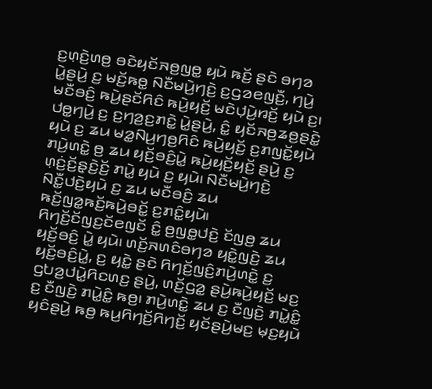ꤢ꤬ꤛ꤫ꤢꤧ꤬ꤛꤥ꤬ ꤋꤢꤧꤟꤢꤩꤏꤥ꤬ꤜꤥ꤭ ꤟꤣꤧ ꤒꤢꤩ꤬ ꤔꤢꤧ ꤋꤚꤤ ꤣꤧ꤭ꤔꤣꤧ꤬ ꤢ꤬ ꤗꤢꤩ꤬ꤒꤥ꤭ ꤡꤢꤪꤗꤣꤧ꤬ꤚꤢꤧ꤬ ꤢ꤬ꤞꤤꤕꤜꤢꤪ꤬, ꤚꤣꤧ꤬ ꤗꤢꤪꤋꤢꤨ꤬ ꤒꤣꤧ꤬ꤔꤢꤩꤖꤢꤨ ꤒꤣꤧ꤬ꤟꤢꤩ꤬ ꤗꤢꤧꤓ꤫ꤣꤧ꤬ꤙꤢꤩ꤬ ꤟꤣꤧ ꤢ꤬꤯ ꤓꤥ꤭ꤚꤣꤧ꤬ ꤢ꤬ ꤢ꤬ꤚꤤ꤬ꤢ꤬ꤊꤢꤧ꤭ ꤣꤧ꤭ꤔꤣꤧ꤬, ꤢꤨ꤭ ꤟꤢꤩꤏꤥ꤬ꤘꤥ꤬ꤔꤢꤧ꤭ ꤟꤣꤧ ꤢ꤬ ꤘꤣ ꤗꤤ꤭ꤡꤣ꤬ꤚꤥ꤬ꤖꤢꤨ ꤒꤣꤧ꤬ꤟꤢꤩ꤬ ꤢ꤬ꤊꤜꤢꤩ꤭ꤟꤣꤧ ꤊꤣꤧ꤬ꤛꤢꤧ꤭ ꤥ꤬ ꤘꤣ ꤟꤢꤩ꤬ꤋꤢꤨ꤬ꤣꤧ꤭ ꤒꤣꤧ꤬ꤟꤢꤩ꤬ꤟꤢꤩ꤬ ꤔꤣꤧ꤬ ꤢ꤬ ꤛ꤫ꤢꤦ꤬ꤢꤩ꤬ꤔ꤫ꤢꤧ꤬ꤢꤩ꤬ ꤊꤣꤧ꤭ ꤟꤣꤧ ꤢ꤬ ꤟꤣꤧ꤯ ꤡꤢꤪꤗꤣꤧ꤬ꤚꤢꤧ꤬ ꤡꤢꤪ꤭ꤓꤢꤧ꤬ꤟꤣꤧ ꤢ꤬ ꤘꤣ ꤗꤢꤪꤋꤢꤨ꤬ ꤘꤣ ꤒꤢꤩ꤬ꤜꤤ꤭ꤒꤢꤩ꤬ꤒꤣꤧ꤬ꤋꤢꤩ꤭ ꤢ꤬ꤊꤢꤨ꤭ꤟꤣꤧ꤯
ꤖꤚꤢꤩ꤬ꤢꤩꤜꤢ꤬ꤢꤩꤕꤜꤢꤩ ꤢꤨ꤭ ꤥ꤬ꤜꤥ꤭ꤓꤢꤧ꤬ ꤢꤩꤜꤥ꤬ ꤘꤣ ꤟꤢꤩ꤬ꤋꤢꤨ꤬ ꤣꤧ꤭ ꤟꤣꤧ꤯ ꤛꤢꤩ꤬ꤏꤛꤢꤨꤋꤚꤤ ꤟꤢꤧ꤭ꤜꤢꤧ꤬ ꤘꤣ ꤟꤢꤩ꤬ꤋꤢꤨ꤬ꤣꤧ꤭, ꤢ꤬ ꤟꤢꤧ꤭ ꤔꤢꤧ ꤖꤚꤢꤩ꤬ꤜꤢꤨ꤬ꤊꤣꤧ꤬ꤛꤢꤧ꤭ ꤢ꤬ ꤞꤝꤤ꤬ꤓꤣꤧ꤭ꤖꤢꤛꤢ꤬ ꤔꤣꤧ꤬, ꤛꤢꤩ꤬ꤞꤤ꤭ ꤔꤣꤧ꤬ꤒꤣꤧ꤬ꤟꤢꤩ꤬ ꤗꤢ꤬ ꤢ꤬ ꤢꤪꤜꤢꤧ꤬ ꤊꤣꤧ꤭ꤢꤨ꤭ ꤒꤥ꤬꤯ ꤊꤣꤧ꤬ꤛꤢꤧ꤭ ꤘꤣ ꤢ꤬ ꤢꤪꤜꤢꤧ꤬ ꤊꤣꤧ꤭ꤢꤨ꤭ ꤟꤢꤨꤔꤣꤧ꤬ ꤒꤥ꤬ ꤒꤣ꤬ꤖꤚꤢꤩ꤬ꤖꤚꤢꤩ꤬ ꤟꤢꤩꤔꤣꤧ꤬ꤗꤢ꤬ ꤗ꤫ꤢ꤬ꤟꤣꤧ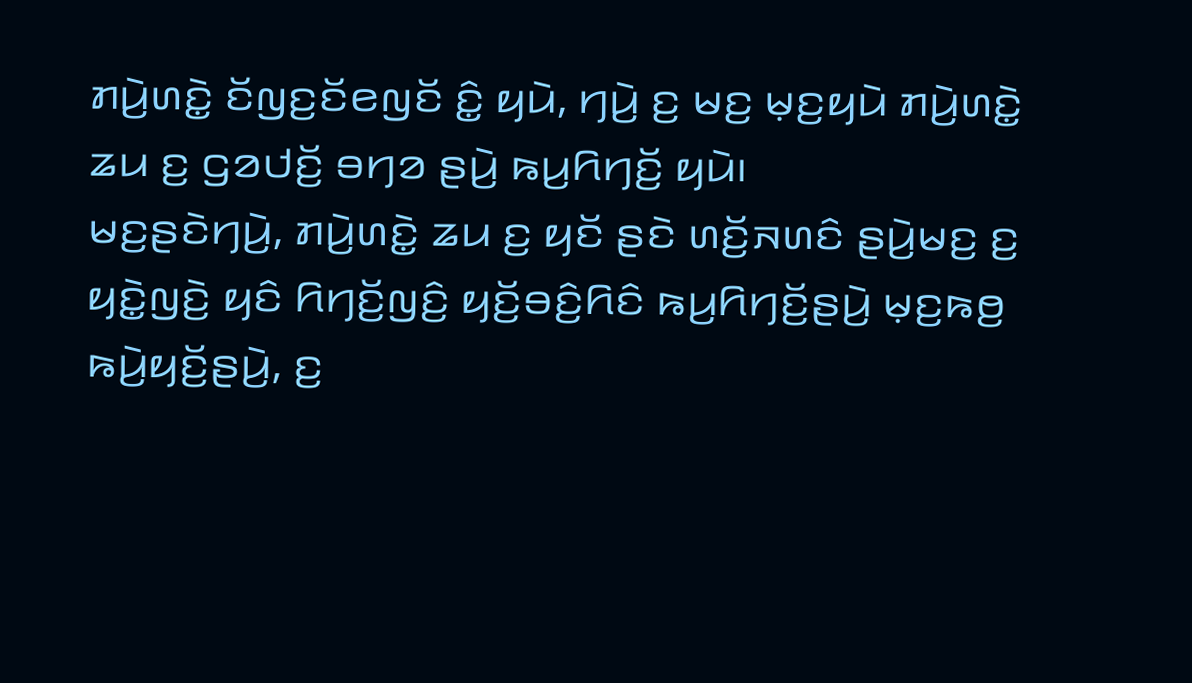ꤊꤣꤧ꤬ꤛꤢꤧ꤭ ꤢꤩꤜꤢ꤬ꤢꤩꤕꤜꤢꤩ ꤢꤨ꤭ ꤟꤣꤧ, ꤚꤣꤧ꤬ ꤢ꤬ ꤗꤢ꤬ ꤗ꤫ꤢ꤬ꤟꤣꤧ ꤊꤣꤧ꤬ꤛꤢꤧ꤭ ꤘꤣ ꤢ꤬ ꤞꤤꤓꤢꤩ꤬ ꤋꤚꤤ ꤔꤣꤧ꤬ ꤒꤣ꤬ꤖꤚꤢꤩ꤬ ꤟꤣꤧ꤯
ꤗꤢ꤬ꤔꤢꤧꤚꤣꤧ꤬, ꤊꤣꤧ꤬ꤛꤢꤧ꤭ ꤘꤣ ꤢ꤬ ꤟꤢꤩ ꤔꤢꤧ ꤛꤢꤩ꤬ꤏꤛꤢꤨ ꤔꤣꤧ꤬ꤗꤢ꤬ ꤢ꤬ ꤟꤢꤧ꤭ꤜꤢꤧ꤬ ꤟꤢꤨ ꤖꤚꤢꤩ꤬ꤜꤢꤨ꤬ ꤟꤢꤩ꤬ꤋꤢꤨ꤬ꤖꤢꤨ ꤒꤣ꤬ꤖꤚꤢꤩ꤬ꤔꤣꤧ꤬ ꤗ꤫ꤢ꤬ꤒꤥ꤬ ꤒꤣꤧ꤬ꤟꤢꤩ꤬ꤔꤣꤧ꤬, ꤢ꤬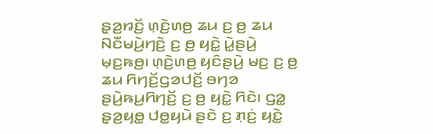ꤔ꤫ꤤ꤬ꤙꤢꤩ꤬ ꤛ꤫ꤢꤧ꤬ꤛꤥ꤬ ꤘꤣ ꤢ꤬ ꤥ꤬ ꤘꤣ ꤡꤢꤪꤗꤣꤧ꤬ꤚꤢꤧ꤬ ꤢ꤬ ꤥ꤬ ꤟꤢꤧ꤭ ꤣꤧ꤭ꤔꤣꤧ꤬ ꤗ꤫ꤢ꤬ꤒꤥ꤬꤯ ꤛ꤫ꤢꤧ꤬ꤛꤥ꤬ ꤟꤢꤨꤔꤣꤧ꤬ ꤗꤢ꤬ ꤢ꤬ ꤥ꤬ ꤘꤣ ꤖꤚꤢꤩ꤬ꤞꤤꤓꤢꤩ꤬ ꤋꤚꤤ ꤔꤣꤧ꤬ꤒꤣ꤬ꤖꤚꤢꤩ꤬ ꤢ꤬ ꤥ꤬ ꤟꤢꤧ꤭ ꤖꤢꤧ꤯ ꤞꤤ꤭ ꤔ꤫ꤤ꤬ꤟꤥ꤭ ꤓꤥ꤭ꤟꤣꤧ ꤔꤢꤧ ꤢ꤬ ꤊ꤫ꤢꤦ꤬ ꤟꤢꤧ꤭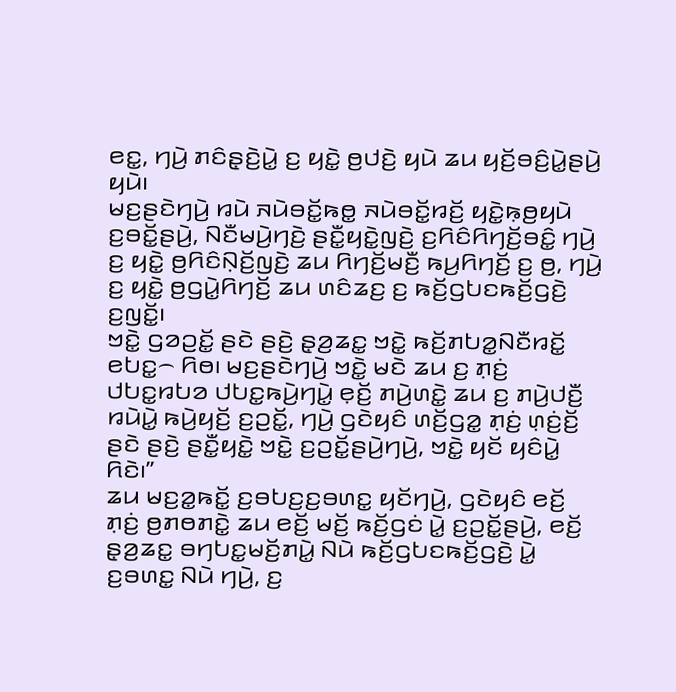ꤕꤢ꤭, ꤚꤣꤧ꤬ ꤊꤢꤨꤔ꤫ꤢꤧ꤬ꤣꤧ꤭ ꤢ꤬ ꤟꤢꤧ꤭ ꤥ꤬ꤓꤢꤧ꤬ ꤟꤣꤧ ꤘꤣ ꤟꤢꤩ꤬ꤋꤢꤨ꤬ꤣꤧ꤭ꤔꤣꤧ꤬ ꤟꤣꤧ꤯
ꤗꤢ꤬ꤔꤢꤧꤚꤣꤧ꤬ ꤙꤣꤧ ꤏꤣꤧꤋꤢꤩ꤭ꤒꤥ꤭ ꤏꤣꤧꤋꤢꤩ꤭ꤙꤢꤩ꤬ ꤟꤢꤧ꤭ꤒ꤫ꤥ꤬ꤟꤣꤧ ꤢ꤬ꤋꤢꤩ꤭ꤔꤣꤧ꤬, ꤡꤢꤪꤗꤣꤧ꤬ꤚꤢꤧ꤬ ꤔꤢꤪ꤭ꤟꤢꤧ꤭ꤜꤢꤧ꤬ ꤢ꤬ꤖꤢꤨꤖꤚꤢꤩ꤬ꤋꤢꤨ꤭ ꤚꤣꤧ꤬ ꤢ꤬ ꤟꤢꤧ꤭ ꤥ꤬ꤖꤢꤨꤡ꤫ꤢꤩ꤬ꤜꤢꤧ꤬ ꤘꤣ ꤖꤚꤢꤩ꤬ꤗꤢꤪ꤬ ꤒꤣ꤬ꤖꤚꤢꤩ꤬ ꤢ꤬ ꤥ꤬, ꤚꤣꤧ꤬ ꤢ꤬ ꤟꤢꤧ꤭ ꤥ꤬ꤞꤣꤧ꤭ꤖꤚꤢꤩ꤬ ꤘꤣ ꤛꤢꤨꤘꤢ꤬ ꤢ꤬ ꤒꤢꤩ꤬ꤞꤝꤢꤒꤢꤩ꤬ꤞꤢꤧ꤬ ꤢ꤬ꤜꤢꤩ꤭꤯
ꤠꤢꤧ꤭ ꤞꤤꤑꤢꤩ꤭ ꤔꤢꤧ ꤔꤢꤧ꤬ ꤔ꤫ꤤ꤬ꤘꤢ꤭ ꤠꤢꤧ꤭ ꤒꤢꤩ꤬ꤊꤝꤤ꤭ꤡꤢꤪꤙꤢꤩ꤭ ꤕꤝꤢ꤭꤮ ꤖꤥ꤯ ꤗꤢ꤬ꤔꤢꤧꤚꤣꤧ꤬ ꤠꤢꤧ꤭ ꤗꤢꤧ ꤘꤣ ꤢ꤬ ꤊ꤫ꤢꤦ꤬ ꤓꤝꤢ꤭ꤙꤝꤤ ꤓꤝꤢ꤭ꤒꤣꤧ꤬ꤚꤣꤧ꤭ ꤕ꤫ꤢꤩ꤬ ꤊꤣꤧ꤬ꤛꤢꤧ꤭ ꤘꤣ ꤢ꤬ ꤊꤣꤧ꤬ꤓꤢꤪ꤬ ꤙꤣꤧꤣꤧ꤭ ꤒꤣꤧ꤬ꤟꤢꤩ꤬ ꤢ꤬ꤑꤢꤩ꤭, ꤚꤣꤧ꤬ ꤞꤢꤧꤟꤢꤨ ꤛꤢꤩ꤬ꤞꤤ꤭ ꤊ꤫ꤢꤦ꤬ ꤛ꤫ꤢꤦ꤬ꤢꤩ꤬ ꤔꤢꤧ ꤔꤢꤧ꤬ ꤔꤢꤪ꤭ꤟꤢꤧ꤭ ꤠꤢꤧ꤭ ꤢ꤬ꤑꤢꤩ꤭ꤔꤣꤧ꤬ꤚꤣꤧ꤬, ꤠꤢꤧ꤭ ꤟꤢꤩ ꤟꤢꤨꤣꤧ꤭ ꤖꤢꤧ꤯”
ꤘꤣ ꤗꤢ꤬ꤤ꤭ꤒꤢꤩ꤭ ꤢ꤬ꤋꤝꤢ꤬ꤢ꤬ꤋꤛꤢ꤭ ꤟꤢꤩꤚꤣꤧ꤬, ꤞꤢꤧꤟꤢꤨ ꤕꤢꤩ꤬ ꤊ꤫ꤢꤦ꤬ ꤥ꤬ꤊꤥꤊꤢꤧ꤭ ꤘꤣ ꤕꤢꤩ꤬ ꤗꤢꤩ꤬ ꤒꤢꤩ꤬ꤞꤢꤦ ꤣꤧ꤭ ꤢ꤬ꤑꤢꤩ꤭ꤔꤣꤧ꤬, ꤕꤢꤩ꤬ ꤔ꤫ꤤ꤬ꤘꤢ꤭ ꤋꤚꤝꤢ꤭ꤗꤢꤩ꤬ꤊꤣꤧ꤭ ꤡꤣꤧ ꤒꤢꤩ꤬ꤞꤝꤢꤒꤢꤩ꤬ꤞꤢꤧ꤬ ꤣꤧ꤭ ꤢ꤬ꤋꤛꤢ꤭ ꤡꤣꤧ ꤚꤣꤧ꤬, ꤢ꤬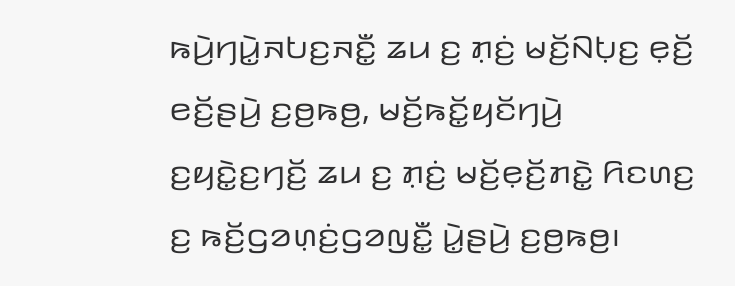ꤒꤣꤧ꤬ꤚꤣꤧ꤭ꤏꤝꤢ꤬ꤏꤢꤪ꤭ ꤘꤣ ꤢ꤬ ꤊ꤫ꤢꤦ꤬ ꤗꤢꤩ꤬ꤡꤝ꤫ꤢ꤬ ꤕ꤫ꤢꤩ꤬ ꤕꤢꤩ꤬ꤔꤣꤧ꤬ ꤢ꤬ꤥ꤬ꤒꤥ꤬, ꤗꤢꤩ꤬ꤒꤢꤩ꤭ꤟꤢꤩꤚꤣꤧ꤬ ꤢ꤬ꤟꤢꤧ꤭ꤢ꤬ꤚꤢꤩ꤬ ꤘꤣ ꤢ꤬ ꤊ꤫ꤢꤦ꤬ ꤗꤢꤩ꤬ꤕ꤫ꤢꤩ꤬ꤊꤢꤧ꤭ ꤖꤢꤛꤢ꤬ ꤢ꤬ ꤒꤢꤩ꤬ꤞꤤꤛ꤫ꤢꤦ꤬ꤞꤤꤜꤢꤪ꤭ ꤣꤧ꤭ꤔꤣꤧ꤬ ꤢ꤬ꤥ꤬ꤒꤥ꤬꤯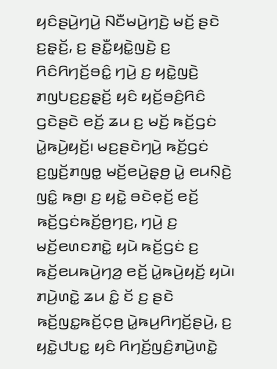ꤟꤢꤨꤔꤣꤧ꤬ꤚꤣꤧ꤬ ꤡꤢꤪꤗꤣꤧ꤬ꤚꤢꤧ꤬ ꤗꤢꤩ꤬ ꤔꤢꤧ ꤢ꤬ꤔ꤫ꤢꤩ꤬, ꤢ꤬ ꤔꤢꤪ꤭ꤟꤢꤧ꤭ꤜꤢꤧ꤬ ꤢ꤬ ꤖꤢꤨꤖꤚꤢꤩ꤬ꤋꤢꤨ꤭ ꤚꤣꤧ꤬ ꤢ꤬ ꤟꤢꤧ꤭ꤜꤢꤧ꤬ ꤊꤜꤝꤢ꤬ꤢ꤬ꤔ꤫ꤢꤩ꤬ ꤟꤢꤨ ꤟꤢꤩ꤬ꤋꤢꤨ꤬ꤖꤢꤨ ꤞꤢꤧꤔꤢꤧ ꤕꤢꤩ꤬ ꤘꤣ ꤢ꤬ ꤗꤢꤩ꤬ ꤒꤢꤩ꤬ꤞꤢꤦ ꤣꤧ꤭ꤒꤣꤧ꤬ꤟꤢꤩ꤬꤯ ꤗꤢ꤬ꤔꤢꤧꤚꤣꤧ꤬ ꤒꤢꤩ꤬ꤞꤢꤦ ꤢ꤬ꤜ꤫ꤢꤩ꤬ꤊꤜꤥ꤭ ꤗꤢꤩ꤬ꤕꤣꤧ꤬ꤔ꤫ꤥ꤬ ꤣꤧ꤭ ꤕꤣꤡ꤫ꤢꤧ꤬ ꤜꤢꤨ꤭ ꤒꤥ꤬꤯ ꤢ꤬ ꤟꤢꤧ꤭ ꤋꤢꤧꤕ꤫ꤢꤩ꤬ ꤕꤢꤩ꤬ ꤒꤢꤩ꤬ꤞꤢꤦꤒꤢꤩ꤬ꤥ꤬ꤚꤢ꤬, ꤚꤣꤧ꤬ ꤢ꤬ ꤗꤢꤩ꤬ꤕꤛꤢꤊꤢꤧ꤭ ꤟꤣꤧ ꤒꤢꤩ꤬ꤞꤢꤦ ꤢ꤬ ꤒꤢꤩ꤬ꤕꤣꤒꤣꤧ꤬ꤚꤤ꤬ ꤕꤢꤩ꤬ ꤣꤧ꤭ꤒꤣꤧ꤬ꤟꤢꤩ꤬ ꤟꤣꤧ꤯
ꤊꤣꤧ꤬ꤛꤢꤧ꤭ ꤘꤣ ꤢꤨ꤭ ꤢꤩ ꤢ꤬ ꤔꤢꤧ ꤒꤢꤩ꤬ꤜꤢ꤭ꤒꤢꤩ꤬ꤍ꤫ꤥ꤬ ꤣꤧ꤭ꤒꤣ꤬ꤖꤚꤢꤩ꤬ꤔꤣꤧ꤬, ꤢ꤬ ꤟꤢꤧ꤭ꤓꤝꤢ꤭ ꤟꤢꤨ ꤖꤚꤢꤩ꤬ꤜꤢꤨ꤬ꤊꤣꤧ꤬ꤛꤢꤧ꤭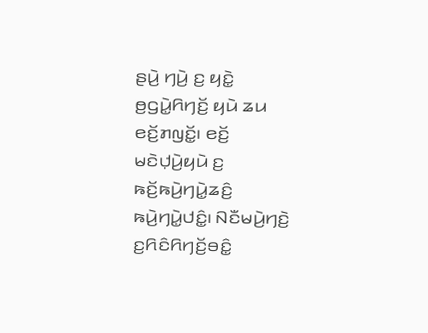ꤔꤣꤧ꤬ ꤚꤣꤧ꤬ ꤢ꤬ ꤟꤢꤧ꤭ ꤥ꤬ꤞꤣꤧ꤭ꤖꤚꤢꤩ꤬ ꤟꤣꤧ ꤘꤣ ꤕꤢꤩ꤬ꤊꤜꤢꤩ꤭꤯ ꤕꤢꤩ꤬ ꤗꤢꤧꤓ꤫ꤣꤧ꤬ꤟꤣꤧ ꤢ꤬ ꤒꤢꤩ꤬ꤒꤣꤧ꤬ꤚꤣꤧ꤭ꤘꤢꤨ꤬ ꤒꤣꤧ꤬ꤚꤣꤧ꤭ꤓꤢꤨ꤭꤯ ꤡꤢꤪꤗꤣꤧ꤬ꤚꤢꤧ꤬ ꤢ꤬ꤖꤢꤨꤖꤚꤢꤩ꤬ꤋꤢꤨ꤭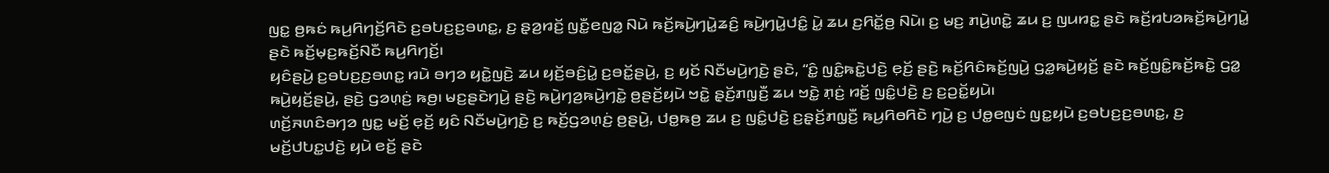ꤜꤢ꤭ ꤥ꤬ꤒꤢꤦ ꤒꤣ꤬ꤖꤚꤢꤩ꤬ꤖꤢꤧ ꤢ꤬ꤋꤝꤢ꤬ꤢ꤬ꤋꤛꤢ꤭, ꤢ꤬ ꤔ꤫ꤤ꤬ꤙꤢꤩ꤬ ꤜꤢꤪ꤭ꤕꤜꤤ꤭ ꤡꤣꤧ ꤒꤢꤩ꤬ꤒꤣꤧ꤬ꤚꤣꤧ꤭ꤘꤢꤨ꤬ ꤒꤣꤧ꤬ꤚꤣꤧ꤭ꤓꤢꤨ꤭ ꤣꤧ꤭ ꤘꤣ ꤢ꤬ꤖꤢꤩ꤭ꤥ꤬ ꤡꤣꤧ꤯ ꤢ꤬ ꤗꤢ꤬ ꤊꤣꤧ꤬ꤛꤢꤧ꤭ ꤘꤣ ꤢ꤬ ꤜꤣꤙꤢ꤭ ꤔꤢꤧ ꤒꤢꤩ꤬ꤙꤝꤤꤒꤢꤩ꤬ꤒꤣꤧ꤬ꤚꤣꤧ꤭ ꤔꤢꤧ ꤒꤢꤩ꤬ꤗ꤫ꤢ꤬ꤒꤢꤩ꤬ꤡꤢꤪ ꤒꤣ꤬ꤖꤚꤢꤩ꤬꤯
ꤟꤢꤨꤔꤣꤧ꤬ ꤢ꤬ꤋꤝꤢ꤬ꤢ꤬ꤋꤛꤢ꤭ ꤙꤣꤧ ꤋꤚꤤ ꤟꤢꤧ꤭ꤜꤢꤧ꤬ ꤘꤣ ꤟꤢꤩ꤬ꤋꤢꤨ꤬ꤣꤧ꤭ ꤢ꤬ꤋꤢꤩ꤭ꤔꤣꤧ꤬, ꤢ꤬ ꤟꤢꤩ ꤡꤢꤪꤗꤣꤧ꤬ꤚꤢꤧ꤬ ꤔꤢꤧ, “ꤢꤨ꤭ ꤜꤢꤨ꤭ꤒꤢꤧ꤭ꤓꤢꤧ꤬ ꤕ꤫ꤢꤩ꤬ ꤔꤢꤧ꤬ ꤒꤢꤩ꤬ꤖꤢꤨꤒꤢꤩ꤬ꤜꤣꤧ꤬ ꤞꤤ꤭ꤒꤣꤧ꤬ꤟꤢꤩ꤬ ꤔꤢꤧ ꤒꤢꤩ꤬ꤜꤢꤨ꤭ꤒꤢꤩ꤬ꤒꤢꤧ꤭ ꤞꤤ꤭ ꤒꤣꤧ꤬ꤟꤢꤩ꤬ꤔꤣꤧ꤬, ꤔꤢꤧ꤬ ꤞꤤꤛ꤫ꤢꤦ꤬ ꤒꤥ꤬꤯ ꤗꤢ꤬ꤔꤢꤧꤚꤣꤧ꤬ ꤔꤢꤧ꤬ ꤒꤣꤧ꤬ꤚꤤ꤬ꤒꤣꤧ꤬ꤚꤢꤧ꤭ ꤥ꤬ꤔꤢꤩ꤬ꤟꤣꤧ ꤠꤢꤧ꤭ ꤔ꤫ꤢꤩ꤬ꤊꤜ꤫ꤢꤪ꤬ ꤘꤣ ꤠꤢꤧ꤭ ꤊ꤫ꤢꤦ꤬ ꤙꤢꤩ꤬ ꤜꤢꤨ꤭ꤓꤢꤧ꤬ ꤢ꤬ ꤢ꤬ꤑꤢꤩ꤭ꤟꤣꤧ꤯
ꤛꤢꤩ꤬ꤏꤛꤢꤨꤋꤚꤤ ꤜꤢ꤭ ꤗꤢꤩ꤬ ꤕ꤫ꤢꤩ꤬ ꤟꤢꤨ ꤡꤢꤪꤗꤣꤧ꤬ꤚꤢꤧ꤬ ꤢ꤬ ꤒꤢꤩ꤬ꤞꤤꤛ꤫ꤢꤦ꤬ ꤥ꤬ꤔꤣꤧ꤬, ꤓꤥ꤭ꤒꤥ꤬ ꤘꤣ ꤢ꤬ ꤜꤢꤨ꤭ꤓꤢꤧ꤬ ꤢ꤬ꤔ꤫ꤢꤩ꤬ꤊꤜ꤫ꤢꤪ꤬ ꤒꤣ꤬ꤖꤥꤖꤢꤧ ꤚꤣꤧ꤬ ꤢ꤬ ꤓꤥ꤭ꤕꤜꤢꤦ ꤜꤢ꤭ꤟꤣꤧ ꤢ꤬ꤋꤝꤢ꤬ꤢ꤬ꤋꤛꤢ꤭, ꤢ꤬ ꤗꤢꤩ꤬ꤓꤝꤢ꤭ꤓꤢꤧ꤬ ꤟꤣꤧ ꤕꤢꤩ꤬ ꤔꤢꤧ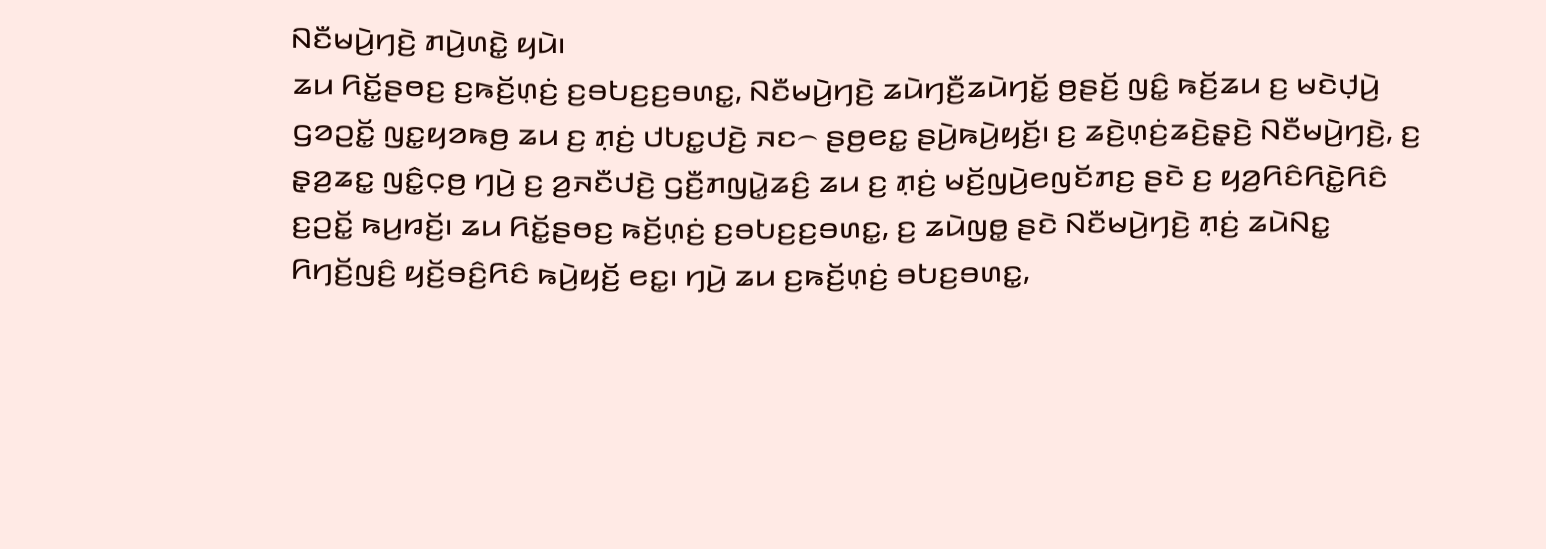ꤡꤢꤪꤗꤣꤧ꤬ꤚꤢꤧ꤬ ꤊꤣꤧ꤬ꤛꤢꤧ꤭ ꤟꤣꤧ꤯
ꤘꤣ ꤖꤢꤩ꤭ꤔꤥꤢ꤬ ꤢ꤬ꤒꤢꤩ꤬ꤛ꤫ꤢꤦ꤬ ꤢ꤬ꤋꤝꤢ꤬ꤢ꤬ꤋꤛꤢ꤭, ꤡꤢꤪꤗꤣꤧ꤬ꤚꤢꤧ꤬ ꤘꤣꤧꤚꤢꤪ꤬ꤘꤣꤧꤚꤢꤩ꤭ ꤥ꤬ꤔꤢꤩ꤬ ꤜꤢꤨ꤭ ꤒꤢꤩ꤬ꤘꤣ ꤢ꤬ ꤗꤢꤧꤓ꤫ꤣꤧ꤬ ꤞꤤꤑꤢꤩ꤭ ꤜꤢ꤭ꤟꤤꤒꤥ꤬ ꤘꤣ ꤢ꤬ ꤊ꤫ꤢꤦ꤬ ꤓꤝꤢ꤭ꤓꤢꤧ꤬ ꤏꤢ꤮ ꤔꤥ꤬ꤕꤢ꤭ ꤔꤣꤧ꤬ꤒꤣꤧ꤬ꤟꤢꤩ꤬꤯ ꤢ꤬ ꤘꤢꤧ꤬ꤛ꤫ꤢꤦ꤬ꤘꤢꤧ꤬ꤔ꤫ꤢꤧ꤬ ꤡꤢꤪꤗꤣꤧ꤬ꤚꤢꤧ꤬, ꤢ꤬ ꤔ꤫ꤤ꤬ꤘꤢ꤭ ꤜꤢꤨ꤭ꤍ꤫ꤥ꤬ ꤚꤣꤧ꤬ ꤢ꤬ ꤤ꤬ꤏꤢꤪꤓꤢꤧ꤬ ꤞꤢꤪ꤬ꤊꤜꤣꤧ꤭ꤘꤢꤨ꤬ ꤘꤣ ꤢ꤬ ꤊ꤫ꤢꤦ꤬ ꤗꤢꤩ꤬ꤜꤣꤧ꤬ꤕꤜꤢꤩꤊꤢ꤬ ꤔꤢꤧ ꤢ꤬ ꤟꤤ꤬ꤖꤢꤨꤖꤢꤧ꤭ꤖꤢꤨ ꤢ꤬ꤑꤢꤩ꤭ ꤒꤣ꤬ꤙꤢꤩ꤬꤯ ꤘꤣ ꤖꤢꤩ꤭ꤔꤥꤢ꤬ ꤒꤢꤩ꤬ꤛ꤫ꤢꤦ꤬ ꤢ꤬ꤋꤝꤢ꤬ꤢ꤬ꤋꤛꤢ꤭, ꤢ꤬ ꤘꤣꤧꤜꤥ꤭ ꤔꤢꤧ ꤡꤢꤪꤗꤣꤧ꤬ꤚꤢꤧ꤬ ꤊ꤫ꤢꤦ꤬ ꤘꤣꤧꤡꤢ꤭ ꤖꤚꤢꤩ꤬ꤜꤢꤨ꤬ ꤟꤢꤩ꤬ꤋꤢꤨ꤬ꤖꤢꤨ ꤒꤣꤧ꤬ꤟꤢꤩ꤬ ꤕꤢ꤭꤯ ꤚꤣꤧ꤬ ꤘꤣ ꤢ꤬ꤒꤢꤩ꤬ꤛ꤫ꤢꤦ꤬ ꤋꤝꤢ꤬ꤋꤛꤢ꤭,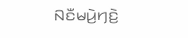ꤡꤢꤪꤗꤣꤧ꤬ꤚꤢꤧ꤬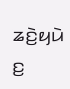ꤘꤢꤧ꤬ꤟꤣꤧ ꤢ꤬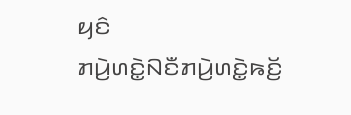ꤟꤢꤨ ꤊꤣꤧ꤬ꤛꤢꤧ꤭ꤡꤢꤪꤊꤣꤧ꤬ꤛꤢꤧ꤭ꤒꤢꤩ꤬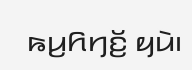ꤒꤣ꤬ꤖꤚꤢꤩ꤬ ꤟꤣꤧ꤯